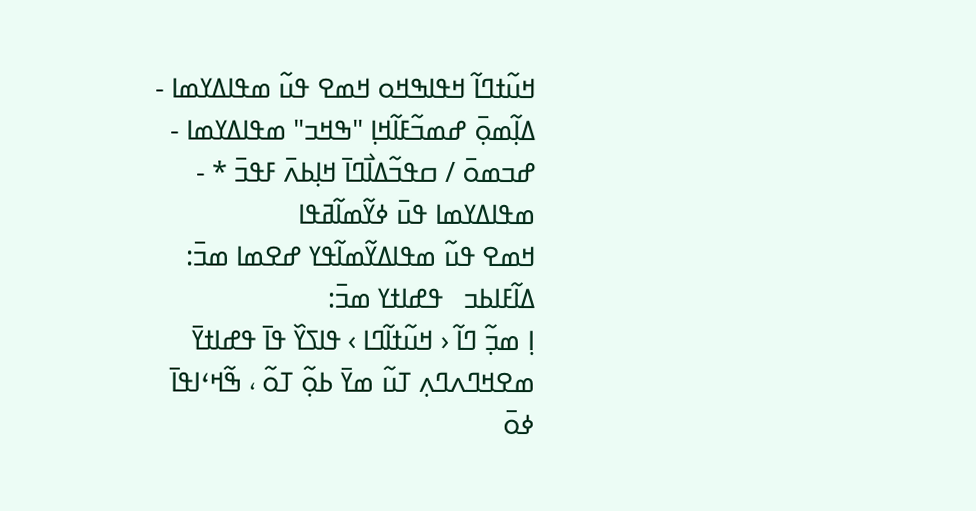ߞߎ߬ߙߣߊ߬ ߞߟߊߒߞߋ ߞߘߐ ߟߎ߬ ߘߟߊߡߌߘߊ - ߡߊ߲߬ߘߋ߲߫ ߝߘߏ߬ߓߊ߬ߞߊ߲ "ߒߞߏ" ߘߟߊߡߌߘߊ - ߝߏߘߋ߫ / ߛߟߏ߬ߡߊ߯ߣߊ߫ ߞߊ߲ߕߍ߫ ߓߟߏ߫ * - ߘߟߊߡߌߘߊ ߟߎ߫ ߦߌ߬ߘߊ߬ߥߟߊ
ߞߘߐ ߟߎ߬ ߘߟߊߡߌ߬ߘߊ߬ߟߌ ߝߐߘߊ ߘߏ߫: ߡߊ߬ߓߊߕߏ   ߟߝߊߙߌ ߘߏ߫:
ߊ߲ ߘߏ߲߬ ߣߊ߬ ‹ ߞߎ߬ߙߊ߬ߣߊ › ߟߊߖߌ߰ ߟߊ߫ ߟߝߊߙߌ߫ ߘߐߞߣߍߣߍ߲ ߠߎ߬ ߘߌ߫ ߕߋ߲߬ ߠߋ߬ ، ߒ߬ߞߵߊߟߊ߫ ߦߋ߫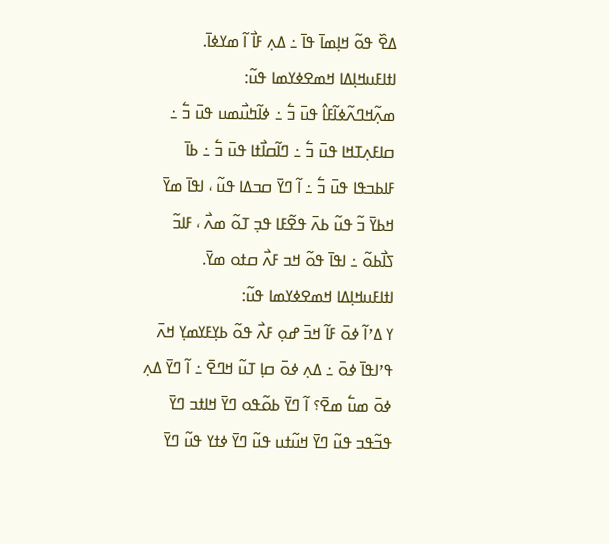ߡߐ߰ ߟߋ߬ ߞߊ߲ߘߊ߫ ߟߊ߫ ߸ ߡߍ߲ ߓߊ߯ ߊ߬ ߘߌߦߊ߫.
ߊߙߊߓߎߞߊ߲ߡߊ ߞߘߐߦߌߘߊ ߟߎ߬:
ߘߍ߲߬ߞߣߍ߬ߦߊ߬ߓߊ߮ ߟߎ߫ ߏ߱ ߸ ߦߊ߬ߤߎ߯ߘߎ ߟߎ߫ ߏ߱ ߸ ߛߊߓߍ߲ߠߞߊ ߟߎ߫ ߏ߱ ߸ ߣߊ߬ߛߊ߯ߙߊ ߟߎ߫ ߏ߱ ߸ ߕߊ߫ ߓߊߕߏߟߊ ߟߎ߫ ߏ߱ ߸ ߊ߬ ߣߌ߫ ߛߏߡߊ ߟߎ߬ ، ߊߟߊ߫ ߘߌ߫ ߞߕߌ߫ ߏ߬ ߟߎ߬ ߕߍ߫ ߟߐ߬ߓߊ ߟߏ߲ ߠߋ߬ ߘߍ߯ ، ߓߊߏ߬ ߖߊ߯ߕߋ߬ ߸ ߊߟߊ߫ ߟߋ߬ ߞߏ ߓߍ߯ ߛߙߋ ߘߌ߫.
ߊߙߊߓߎߞߊ߲ߡߊ ߞߘߐߦߌߘߊ ߟߎ߬:
ߌ ߡߴߊ߬ ߦߋ߫ ߓߊ߬ ߞߏ߫ ߝߋ߲ ߓߍ߯ ߟߋ߬ ߕߌ߲ߓߌߘߌ߲ ߞߍ߫ ߟߴߊߟߊ߫ ߦߋ߫ ߸ ߡߍ߲ ߦߋ߫ ߛߊ߲ ߠߎ߬ ߞߣߐ߫ ߸ ߊ߬ ߣߌ߫ ߡߍ߲ ߦߋ߫ ߘߎ߱ ߘߐ߫؟ ߊ߬ ߣߌ߫ ߕߋ߬ߟߋ ߣߌ߫ ߞߊߙߏ ߣߌ߫ ߟߏ߬ߟߏ ߟߎ߬ ߣߌ߫ ߞߎ߬ߙߎ ߟߎ߬ ߣߌ߫ ߦߙߌ ߟߎ߬ ߣߌ߫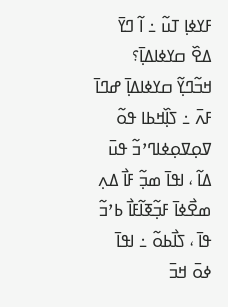ߓߌߦߊ߲ ߠߎ߬ ߸ ߊ߬ ߣߌ߫ ߡߐ߰ ߛߌߦߊߡߊ߲߫؟ ߞߏ߬ߣߌ߲߬ ߛߌߦߊߡߊ߲߫ ߝߣߊ߫ ߓߍ߫ ߸ ߖߊ߲߰ߞߕߊ ߟߋ߬ ߜߋ߲ߜߋ߲ߦߊߣߴߏ߬ ߟߎ߫ ߡߊ߬ ، ߊߟߊ߫ ߘߏ߲߬ ߓߊ߯ ߡߍ߲ ߘߐ߯ߦߊ߫ ߓߏ߲߬ߧߊ߬ߓߊ߯ ߕߴߏ߬ ߟߊ߫ ، ߖߊ߯ߕߋ߬ ߸ ߊߟߊ߫ ߦߋ߫ ߞߏ߫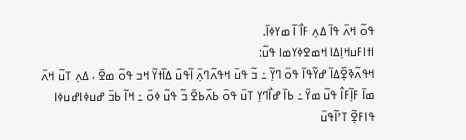ߟߋ߬ ߞߍ߫ ߟߊ߫ ߡߍ߲ ߓߊ߯ ߊ߬ ߘߌߦߊ߫.
ߊߙߊߓߎߞߊ߲ߡߊ ߞߘߐߦߌߘߊ ߟߎ߬:
ߞߟߍ߬ߢߐ߲߰ߡߊ߫ ߝߌ߬ߟߊ߫ ߟߋ߫ ߣߌ߲߬ ߸ ߏ߬ ߟߎ߫ ߞߟߍ߬ߣߍ߲߫ ߊ߬ߟߎ߫ ߡߊ߰ߙߌ߬ ߞߏ ߟߋ߬ ߘߐ߫ ، ߡߍ߲ ߠߎ߬ ߞߍ߫ ߘߊ߫ ߓߊ߲߬ߓߊ߮ ߟߎ߬ ߘߌ߫ ߸ ߕߊ߫ ߝߊ߯ߣߌ߲ ߠߎ߫ ߟߋ߫ ߕߍ߰ߕߐ߫ ߏ߬ ߟߎ߬ ߦߋ߫ ߸ ߞߊ߬ ߕߏ߫ ߝߎߦߊߝߎߦߊ ߟߊߓߐ߲߬ ߠߴߊ߬ߟߎ߫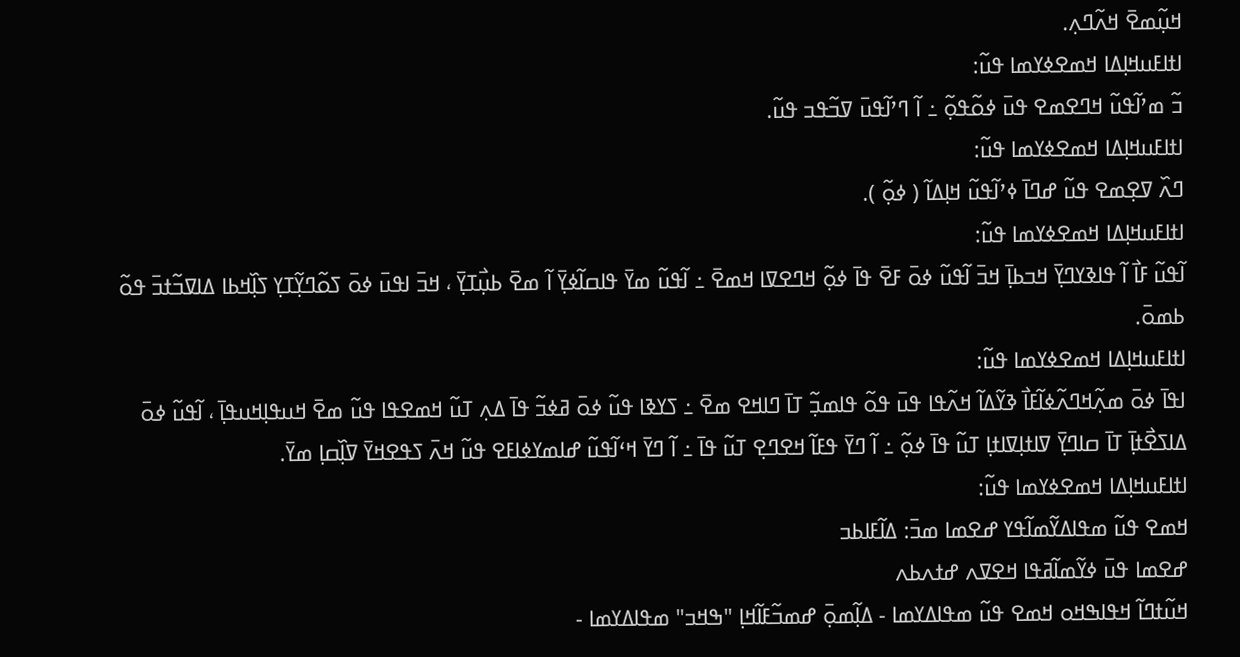ߞߎ߲߬ߘߐ߫ ߞߍ߬ߣߍ߲.
ߊߙߊߓߎߞߊ߲ߡߊ ߞߘߐߦߌߘߊ ߟߎ߬:
ߏ߬ ߘߴߊ߬ߟߎ߬ ߞߣߐߘߐ ߟߎ߫ ߦߋ߬ߟߋ߲߬ ߸ ߊ߬ ߣߴߊ߬ߟߎ߫ ߜߏ߬ߟߏ ߟߎ߬.
ߊߙߊߓߎߞߊ߲ߡߊ ߞߘߐߦߌߘߊ ߟߎ߬:
ߣߍ߰ ߜߐ߲ߘߐ ߟߎ߬ ߝߣߊ߫ ߦߴߊ߬ߟߎ߬ ߞߊ߲ߡߊ߬ ( ߦߋ߲߬ ).
ߊߙߊߓߎߞߊ߲ߡߊ ߞߘߐߦߌߘߊ ߟߎ߬:
ߊ߬ߟߎ߬ ߓߊ߯ ߊ߬ ߟߊߢߌߣߌ߲߫ ߞߏߕߊ߲߫ ߞߏ߫ ߊ߬ߟߎ߬ ߦߋ߫ ߓߐ߫ ߟߊ߫ ߦߋ߲߬ ߞߣߐߜߊ ߞߘߐ߫ ߸ ߊ߬ߟߎ߬ ߘߌ߫ ߟߊߛߊ߬ߦߌ߲߫ ߊ߬ ߘߐ߫ ߕߎ߲߯ߠߌ߲߫ ، ߞߏ߫ ߊߟߎ߫ ߦߋ߫ ߖߋ߬ߣߌ߲߬ߠߌ߲ ߖߊ߲߰ߞߕߊ ߡߊߜߏ߬ߙߏ߫ ߟߋ߬ ߕߘߋ߫.
ߊߙߊߓߎߞߊ߲ߡߊ ߞߘߐߦߌߘߊ ߟߎ߬:
ߊߟߊ߫ ߦߋ߫ ߘߍ߲߬ߞߣߍ߬ߦߊ߬ߓߊ߯ ߢߌ߬ߡߊ߬ ߞߍ߬ߟߊ ߟߎ߫ ߟߋ߬ ߟߊߘߏ߲߬ ߠߊ߫ ߣߊߞߐ ߘߐ߫ ߸ ߖߌߢߊ ߟߎ߬ ߦߋ߫ ߥߦߏ߬ ߟߊ߫ ߡߍ߲ ߠߎ߬ ߞߘߐߟߊ ߟߎ߬ ߘߐ߫ ߞߎߟߊ߲ߞߎߟߊ߲߫ ، ߊ߬ߟߎ߬ ߦߋ߫ ߡߊߖߐ߯ߙߊ߲߫ ߠߊ߫ ߛߊߣߌ߲߫ ߜߊߙߊ߲ߜߊߙߊ߲ ߠߎ߬ ߟߊ߫ ߦߋ߲߬ ߸ ߊ߬ ߣߌ߫ ߟߓߊ߬ ߞߐߣߐ߲ ߠߎ߬ ߟߊ߫ ߸ ߊ߬ ߣߌ߫ ߞߵߊ߬ߟߎ߬ ߝߊߘߌߦߊߓߐ ߟߎ߬ ߞߍ߫ ߖߟߐߞߌ߫ ߜߊ߲߰ߛߊ߲ ߘߌ߫.
ߊߙߊߓߎߞߊ߲ߡߊ ߞߘߐߦߌߘߊ ߟߎ߬:
ߞߘߐ ߟߎ߬ ߘߟߊߡߌ߬ߘߊ߬ߟߌ ߝߐߘߊ ߘߏ߫: ߡߊ߬ߓߊߕߏ
ߝߐߘߊ ߟߎ߫ ߦߌ߬ߘߊ߬ߥߟߊ ߞߐߜߍ ߝߙߍߕߍ
ߞߎ߬ߙߣߊ߬ ߞߟߊߒߞߋ ߞߘߐ ߟߎ߬ ߘߟߊߡߌߘߊ - ߡߊ߲߬ߘߋ߲߫ ߝߘߏ߬ߓߊ߬ߞߊ߲ "ߒߞߏ" ߘߟߊߡߌߘߊ -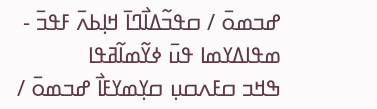ߝߏߘߋ߫ / ߛߟߏ߬ߡߊ߯ߣߊ߫ ߞߊ߲ߕߍ߫ ߓߟߏ߫ - ߘߟߊߡߌߘߊ ߟߎ߫ ߦߌ߬ߘߊ߬ߥߟߊ
ߒߞߏ ߛߓߍߛߎ߲ ߛߌ߲ߘߌߓߊ߯ ߝߏߘߋ߫ /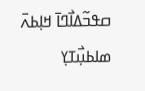ߛߟߏ߬ߡߊ߯ߣߊ߫ ߞߊ߲ߕߍ߫
ߘߊߕߎ߲߯ߠߌ߲